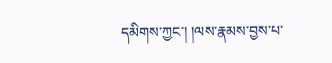དམིགས་ཀྱང་། །ལས་རྣམས་བྱས་པ་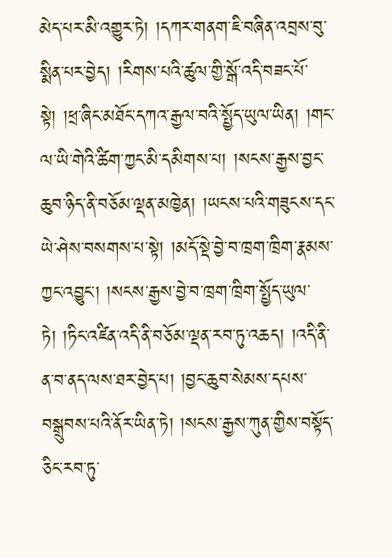མེད་པར་མི་འགྱུར་ཏེ། །དཀར་གནག་ཇི་བཞིན་འབྲས་བུ་སྨིན་པར་བྱེད། །རིགས་པའི་ཚུལ་གྱི་སྒོ་འདི་བཟང་པོ་སྟེ། །ཕྲ་ཞིང་མཐོང་དཀའ་རྒྱལ་བའི་སྤྱོད་ཡུལ་ཡིན། །གང་ལ་ཡི་གེའི་ཚིག་ཀྱང་མི་དམིགས་པ། །སངས་རྒྱས་བྱང་ཆུབ་ཉིད་ནི་བཅོམ་ལྡན་མཁྱེན། །ཡངས་པའི་གཟུངས་དང་ཡེ་ཤེས་བསགས་པ་སྟེ། །མདོ་སྡེ་བྱེ་བ་ཁྲག་ཁྲིག་རྣམས་ཀྱང་འབྱུང་། །སངས་རྒྱས་བྱེ་བ་ཁྲག་ཁྲིག་སྤྱོད་ཡུལ་ཏེ། །ཏིང་འཛིན་འདི་ནི་བཅོམ་ལྡན་རབ་ཏུ་འཆད། །འདི་ནི་ན་བ་ནད་ལས་ཐར་བྱེད་པ། །བྱང་ཆུབ་སེམས་དཔས་བསྒྲུབས་པའི་ནོར་ཡིན་ཏེ། །སངས་རྒྱས་ཀུན་གྱིས་བསྟོད་ཅིང་རབ་ཏུ་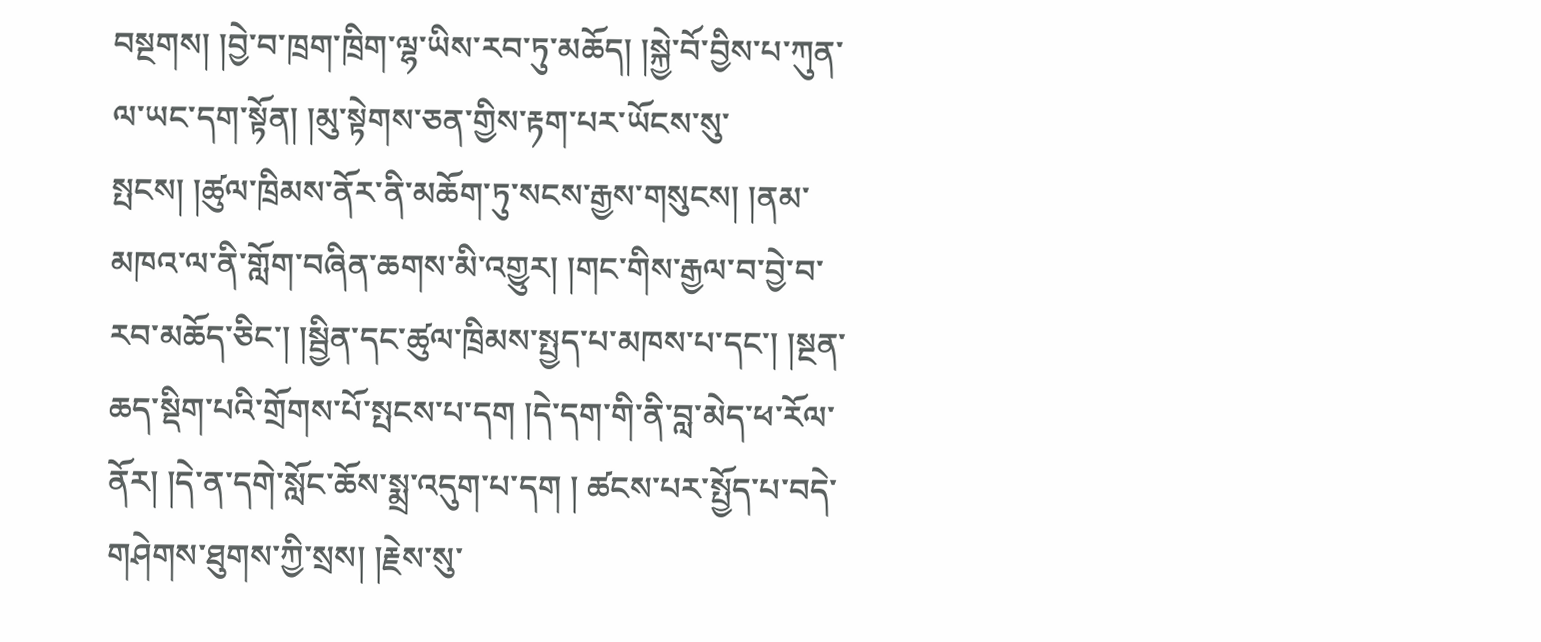བསྔགས། །བྱེ་བ་ཁྲག་ཁྲིག་ལྷ་ཡིས་རབ་ཏུ་མཆོད། །སྐྱེ་བོ་བྱིས་པ་ཀུན་ལ་ཡང་དག་སྟོན། །མུ་སྟེགས་ཅན་གྱིས་རྟག་པར་ཡོངས་སུ་སྤངས། །ཚུལ་ཁྲིམས་ནོར་ནི་མཆོག་ཏུ་སངས་རྒྱས་གསུངས། །ནམ་མཁའ་ལ་ནི་གློག་བཞིན་ཆགས་མི་འགྱུར། །གང་གིས་རྒྱལ་བ་བྱེ་བ་རབ་མཆོད་ཅིང་། །སྦྱིན་དང་ཚུལ་ཁྲིམས་སྤྱད་པ་མཁས་པ་དང་། །སྔན་ཆད་སྡིག་པའི་གྲོགས་པོ་སྤངས་པ་དག །དེ་དག་གི་ནི་བླ་མེད་ཕ་རོལ་ནོར། །དེ་ན་དགེ་སློང་ཆོས་སྨྲ་འདུག་པ་དག ། ཚངས་པར་སྤྱོད་པ་བདེ་གཤེགས་ཐུགས་ཀྱི་སྲས། །རྗེས་སུ་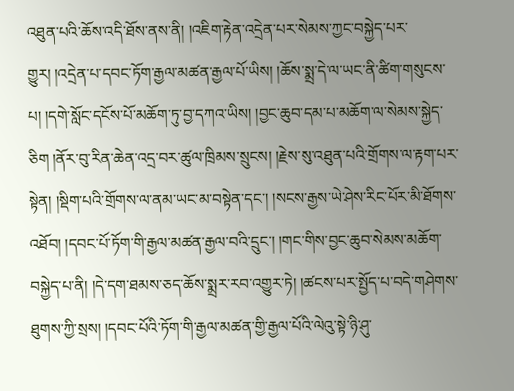འཐུན་པའི་ཆོས་འདི་ཐོས་ནས་ནི། །འཇིག་རྟེན་འདྲེན་པར་སེམས་ཀྱང་བསྐྱེད་པར་གྱུར། །འདྲེན་པ་དབང་ཏོག་རྒྱལ་མཚན་རྒྱལ་པོ་ཡིས། །ཆོས་སྨྲ་དེ་ལ་ཡང་ནི་ཚིག་གསུངས་པ། །དགེ་སློང་དངོས་པོ་མཆོག་ཏུ་བྱ་དཀའ་ཡིས། །བྱང་ཆུབ་དམ་པ་མཆོག་ལ་སེམས་སྐྱེད་ཅིག །ནོར་བུ་རིན་ཆེན་འདྲ་བར་ཚུལ་ཁྲིམས་སྲུངས། །རྗེས་སུ་འཐུན་པའི་གྲོགས་ལ་རྟག་པར་སྟེན། །སྡིག་པའི་གྲོགས་ལ་ནམ་ཡང་མ་བསྟེན་དང་། །སངས་རྒྱས་ཡེ་ཤེས་རིང་པོར་མི་ཐོགས་འཐོབ། །དབང་པོ་ཏོག་གི་རྒྱལ་མཚན་རྒྱལ་བའི་དྲུང་། །གང་གིས་བྱང་ཆུབ་སེམས་མཆོག་བསྐྱེད་པ་ནི། །དེ་དག་ཐམས་ཅད་ཆོས་སྨྲར་རབ་འགྱུར་ཏེ། །ཚངས་པར་སྤྱོད་པ་བདེ་གཤེགས་ཐུགས་ཀྱི་སྲས། །དབང་པོའི་ཏོག་གི་རྒྱལ་མཚན་གྱི་རྒྱལ་པོའི་ལེའུ་སྟེ་ཉི་ཤུ་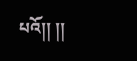པའོ།། །།